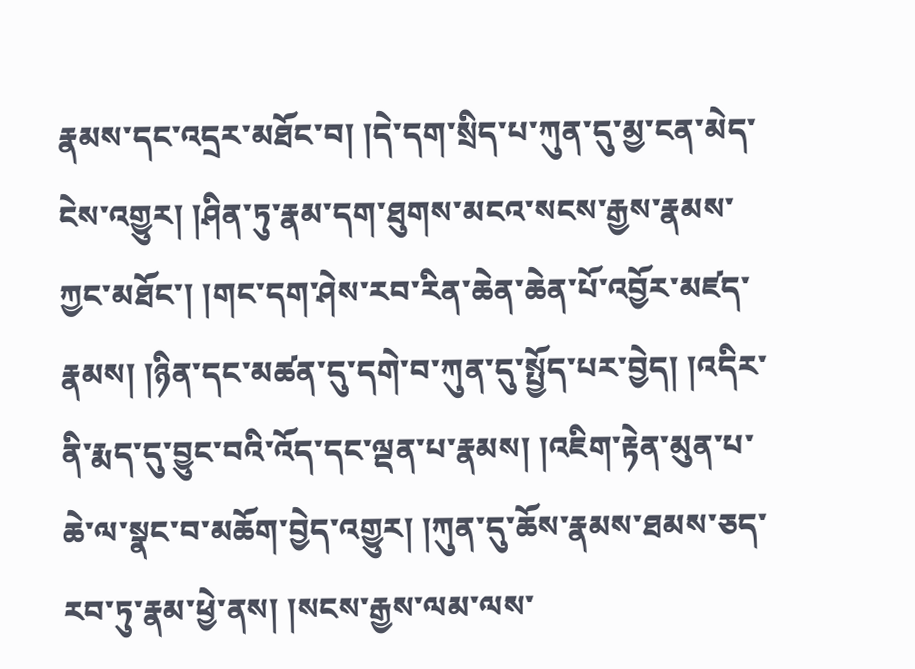རྣམས་དང་འདྲར་མཐོང་བ། །དེ་དག་སྲིད་པ་ཀུན་དུ་མྱ་ངན་མེད་ངེས་འགྱུར། །ཤིན་ཏུ་རྣམ་དག་ཐུགས་མངའ་སངས་རྒྱས་རྣམས་ཀྱང་མཐོང་། །གང་དག་ཤེས་རབ་རིན་ཆེན་ཆེན་པོ་འབྱོར་མཛད་རྣམས། །ཉིན་དང་མཚན་དུ་དགེ་བ་ཀུན་དུ་སྤྱོད་པར་བྱེད། །འདིར་ནི་རྨད་དུ་བྱུང་བའི་འོད་དང་ལྡན་པ་རྣམས། །འཇིག་རྟེན་མུན་པ་ཆེ་ལ་སྣང་བ་མཆོག་བྱེད་འགྱུར། །ཀུན་དུ་ཆོས་རྣམས་ཐམས་ཅད་རབ་ཏུ་རྣམ་ཕྱེ་ནས། །སངས་རྒྱས་ལམ་ལས་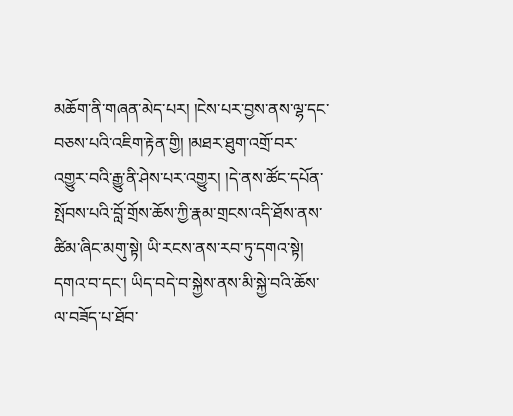མཆོག་ནི་གཞན་མེད་པར། །ངེས་པར་བྱས་ནས་ལྷ་དང་བཅས་པའི་འཇིག་རྟེན་གྱི། །མཐར་ཐུག་འགྲོ་བར་འགྱུར་བའི་རྒྱུ་ནི་ཤེས་པར་འགྱུར། །དེ་ནས་ཚོང་དཔོན་སྤོབས་པའི་བློ་གྲོས་ཆོས་ཀྱི་རྣམ་གྲངས་འདི་ཐོས་ནས་ཚིམ་ཞིང་མགུ་སྟེ། ཡི་རངས་ནས་རབ་ཏུ་དགའ་སྟེ། དགའ་བ་དང་། ཡིད་བདེ་བ་སྐྱེས་ནས་མི་སྐྱེ་བའི་ཆོས་ལ་བཟོད་པ་ཐོབ་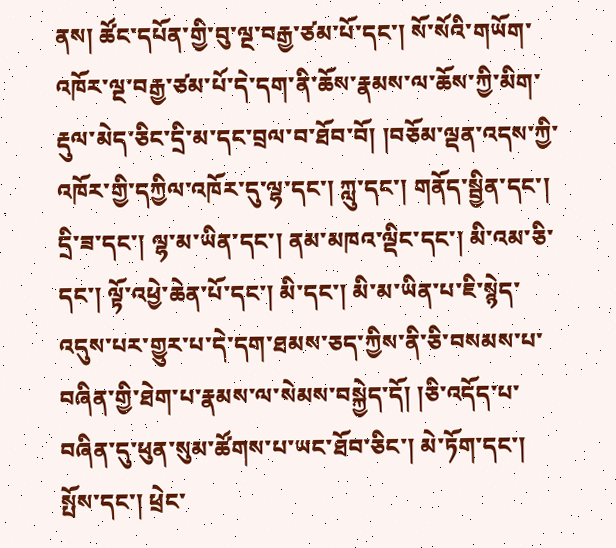ནས། ཚོང་དཔོན་གྱི་བུ་ལྔ་བརྒྱ་ཙམ་པོ་དང་། སོ་སོའི་གཡོག་འཁོར་ལྔ་བརྒྱ་ཙམ་པོ་དེ་དག་ནི་ཆོས་རྣམས་ལ་ཆོས་ཀྱི་མིག་རྡུལ་མེད་ཅིང་དྲི་མ་དང་བྲལ་བ་ཐོབ་བོ། །བཅོམ་ལྡན་འདས་ཀྱི་འཁོར་གྱི་དཀྱིལ་འཁོར་དུ་ལྷ་དང་། ཀླུ་དང་། གནོད་སྦྱིན་དང་། དྲི་ཟ་དང་། ལྷ་མ་ཡིན་དང་། ནམ་མཁའ་ལྡིང་དང་། མི་འམ་ཅི་དང་། ལྟོ་འཕྱེ་ཆེན་པོ་དང་། མི་དང་། མི་མ་ཡིན་པ་ཇི་སྙེད་འདུས་པར་གྱུར་པ་དེ་དག་ཐམས་ཅད་ཀྱིས་ནི་ཅི་བསམས་པ་བཞིན་གྱི་ཐེག་པ་རྣམས་ལ་སེམས་བསྐྱེད་དོ། །ཅི་འདོད་པ་བཞིན་དུ་ཕུན་སུམ་ཚོགས་པ་ཡང་ཐོབ་ཅིང་། མེ་ཏོག་དང་། སྤོས་དང་། ཕྲེང་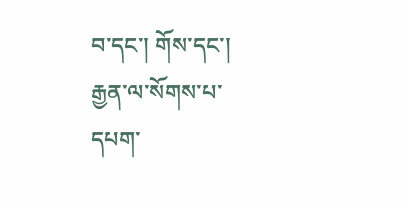བ་དང་། གོས་དང་། རྒྱན་ལ་སོགས་པ་དཔག་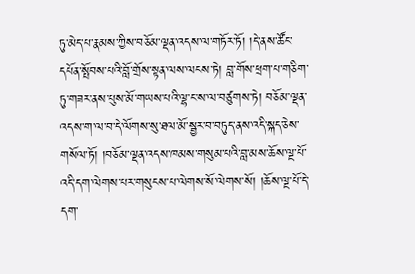ཏུ་མེད་པ་རྣམས་ཀྱིས་བཅོམ་ལྡན་འདས་ལ་གཏོར་ཏོ། །དེ་ནས་ཚོང་དཔོན་སྤོབས་པའི་བློ་གྲོས་སྟན་ལས་ལངས་ཏེ། བླ་གོས་ཕྲག་པ་གཅིག་ཏུ་གཟར་ནས་པུས་མོ་གཡས་པའི་ལྷ་ང་ས་ལ་བཙུགས་ཏེ། བཅོམ་ལྡན་འདས་ག་ལ་བ་དེ་ལོགས་སུ་ཐལ་མོ་སྦྱར་བ་བཏུད་ནས་འདི་སྐད་ཅེས་གསོལ་ཏོ། །བཅོམ་ལྡན་འདས་ཁམས་གསུམ་པའི་བླ་མས་ཆོས་ལྔ་པོ་འདི་དག་ལེགས་པར་གསུངས་པ་ལེགས་སོ་ལེགས་སོ། །ཆོས་ལྔ་པོ་དེ་དག་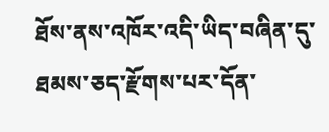ཐོས་ནས་འཁོར་འདི་ཡིད་བཞིན་དུ་ཐམས་ཅད་རྫོགས་པར་དོན་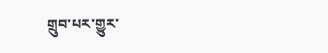གྲུབ་པར་གྱུར་